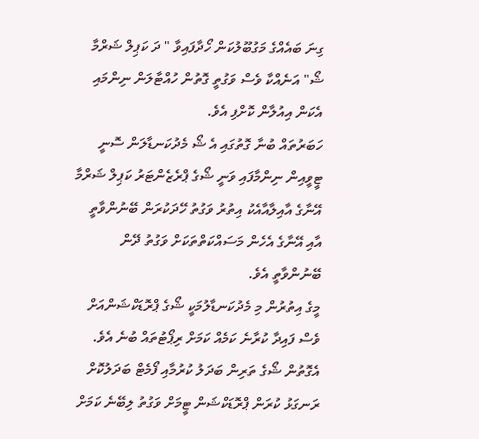ގިނަ ބައެއްގެ މަގުބޫލުކަން ހޯދާފައިވާ " ދަ ކަޕިލް ޝަރްމާ ޝޯ" އަނެއްކާ ވެސް ވަގުތީ ގޮތުން ހުއްޓާލަން ނިންމައި އެކަން އިއުލާން ކޮށްފި އެވެ.
ހަބަރުތައް ބުނާ ގޮތުގައި އެ ޝޯ މެދުކަނޑާލަން ސޮނީ ޓީވީއިން ނިންމާފައި ވަނީ ޝޯގެ ޕްރެޒެންޓަރު ކަޕިލް ޝަރްމާ އޭނާގެ އާއިލާއާއެކު އިތުރު ވަގުތު ހޭދަކުރަން ބޭނުންވާތީ އާއި އޭނާގެ އެހެން މަސައްކަތްތަކަށް ވަގުތު ދޭން ބޭނުންވާތީ އެވެ.
މީގެ އިތުރުން މި މެދުކަނޑާލުމަކީ ޝޯގެ ޕްރޮޑަކްޝަންއަށް ވެސް ފައިދާ ކުރާނެ ކަމެއް ކަމަށް ރިޕޯޓުތައް ބުނެ އެވެ. އެގޮތުން ޝޯގެ ތަރިން ބަދަލު ކުރުމާއި ފޯމެޓް ބަދަލުކޮށް ރަނގަޅު ކުރަން ޕްރޮޑަކްޝަން ޓީމަށް ވަގުތު ލިބޭނެ ކަމަށް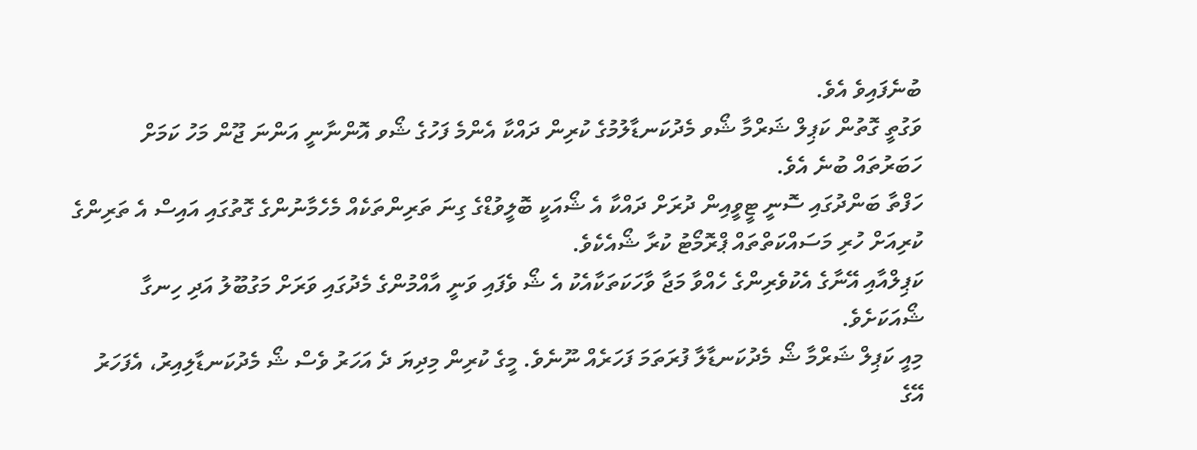ބުނެފައިވެ އެވެ.
ވަގުތީ ގޮތުން ކަޕިލް ޝަރްމާ ޝޯވ މެދުކަނޑާލުމުގެ ކުރިން ދައްކާ އެންމެ ފަހުގެ ޝޯވ އޮންނާނީ އަންނަ ޖޫން މަހު ކަމަށް ހަބަރުތައް ބުނެ އެވެ.
ހަފްތާ ބަންދުގައި ސޮނީ ޓީވީއިން ދުރަށް ދައްކާ އެ ޝޯއަކީ ބޮލީވުޑްގެ ގިނަ ތަރިންތަކެއް މެހެމާނުންގެ ގޮތުގައި އައިސް އެ ތަރިންގެ ކުރިއަށް ހުރި މަސައްކަތްތައް ޕްރޮމޯޓު ކުރާ ޝޯއެކެވެ.
ކަޕިލްއާއި އޭނާގެ އެކުވެރިންގެ ހެއްވާ މަޖާ ވާހަކަތަކާއެކު އެ ޝޯ ވެފައި ވަނީ އާއްމުންގެ މެދުގައި ވަރަށް މަގުބޫލު އަދި ހިނގާ ޝޯއަކަށެވެ.
މިއީ ކަޕިލް ޝަރްމާ ޝޯ މެދުކަނޑާލާ ފުރަތަމަ ފަހަރެއް ނޫނެވެ. މީގެ ކުރިން މިދިޔަ ދެ އަހަރު ވެސް ޝޯ މެދުކަނޑާލިއިރު، އެފަހަރު އޭގެ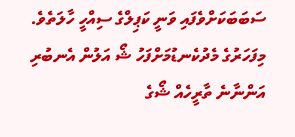ސަބަބަކަށްވެފައި ވަނީ ކަޕިލްގެ ސިއްހީ ހާލަތެވެ.
މިފަހަރުގެ މެދުކެނޑުމަށްފަހު ޝޯ އަލުން އެނބުރި އަންނާނެ ތާރީހެއް ޝޯގެ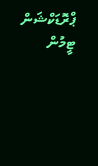ޕްރޮޑަކްޝަން ޓީމުން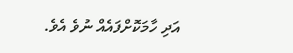އަދި ހާމަކޮށްފައެއް ނުވެ އެވެ.